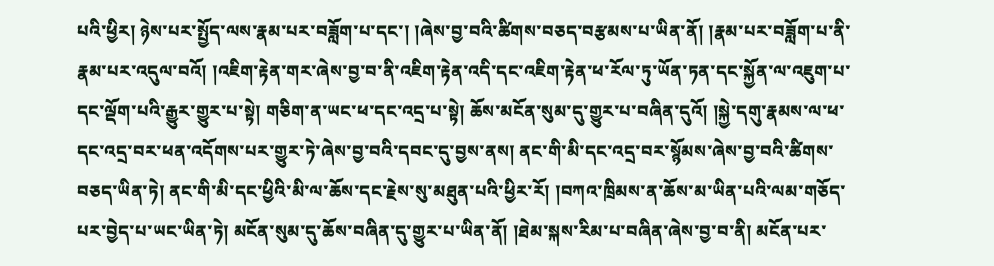པའི་ཕྱིར། ཉེས་པར་སྤྱོད་ལས་རྣམ་པར་བཟློག་པ་དང་། །ཞེས་བྱ་བའི་ཚིགས་བཅད་བརྩམས་པ་ཡིན་ནོ། །རྣམ་པར་བཟློག་པ་ནི་རྣམ་པར་འདུལ་བའོ། །འཇིག་རྟེན་གར་ཞེས་བྱ་བ་ནི་འཇིག་རྟེན་འདི་དང་འཇིག་རྟེན་ཕ་རོལ་ཏུ་ཡོན་ཏན་དང་སྐྱོན་ལ་འཇུག་པ་དང་ལྡོག་པའི་རྒྱུར་གྱུར་པ་སྟེ། གཅིག་ན་ཡང་ཕ་དང་འདྲ་པ་སྟེ། ཆོས་མངོན་སུམ་དུ་གྱུར་པ་བཞིན་དུའོ། །སྐྱེ་དགུ་རྣམས་ལ་ཕ་དང་འདྲ་བར་ཕན་འདོགས་པར་གྱུར་ཏེ་ཞེས་བྱ་བའི་དབང་དུ་བྱས་ནས། ནང་གི་མི་དང་འདྲ་བར་སྙོམས་ཞེས་བྱ་བའི་ཚིགས་བཅད་ཡིན་ཏེ། ནང་གི་མི་དང་ཕྱིའི་མི་ལ་ཆོས་དང་རྗེས་སུ་མཐུན་པའི་ཕྱིར་རོ། །བཀའ་ཁྲིམས་ན་ཆོས་མ་ཡིན་པའི་ལམ་གཅོད་པར་བྱེད་པ་ཡང་ཡིན་ཏེ། མངོན་སུམ་དུ་ཆོས་བཞིན་དུ་གྱུར་པ་ཡིན་ནོ། །ཐེམ་སྐས་རིམ་པ་བཞིན་ཞེས་བྱ་བ་ནི། མངོན་པར་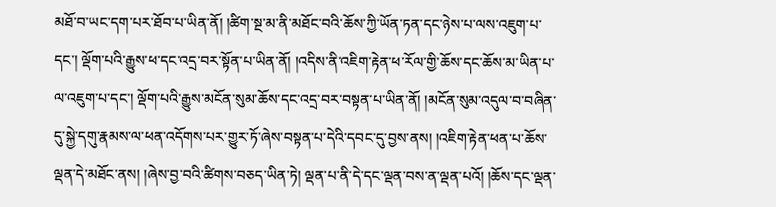མཐོ་བ་ཡང་དག་པར་ཐོབ་པ་ཡིན་ནོ། །ཚིག་སྔ་མ་ནི་མཐོང་བའི་ཆོས་ཀྱི་ཡོན་ཏན་དང་ཉེས་པ་ལས་འཇུག་པ་དང་། ལྡོག་པའི་རྒྱུས་ཕ་དང་འདྲ་བར་སྟོན་པ་ཡིན་ནོ། །འདིས་ནི་འཇིག་རྟེན་ཕ་རོལ་གྱི་ཆོས་དང་ཆོས་མ་ཡིན་པ་ལ་འཇུག་པ་དང་། ལྡོག་པའི་རྒྱུས་མངོན་སུམ་ཆོས་དང་འདྲ་བར་བསྟན་པ་ཡིན་ནོ། །མངོན་སུམ་འདུལ་བ་བཞིན་དུ་སྐྱེ་དགུ་རྣམས་ལ་ཕན་འདོགས་པར་གྱུར་ཏོ་ཞེས་བསྟན་པ་དེའི་དབང་དུ་བྱས་ནས། །འཇིག་རྟེན་ཕན་པ་ཆོས་ལྡན་དེ་མཐོང་ནས། །ཞེས་བྱ་བའི་ཚིགས་བཅད་ཡིན་ཏེ། ལྡན་པ་ནི་དེ་དང་ལྡན་བས་ན་ལྡན་པའོ། །ཆོས་དང་ལྡན་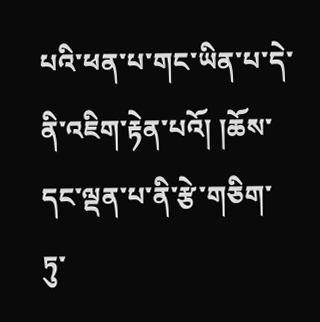པའི་ཕན་པ་གང་ཡིན་པ་དེ་ནི་འཇིག་རྟེན་པའོ། །ཆོས་དང་ལྡན་པ་ནི་རྩེ་གཅིག་ཏུ་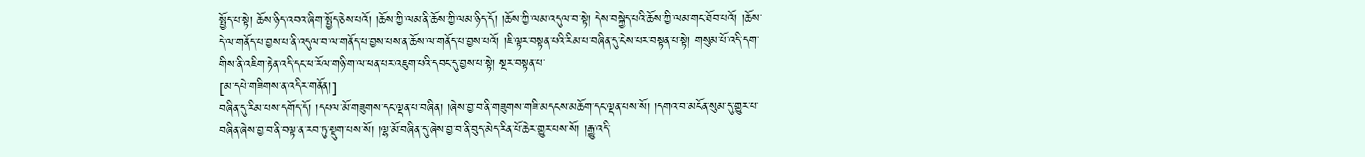སྤྱོད་པ་སྟེ། ཆོས་ཉིད་འབའ་ཞིག་སྤྱོད་ཅེས་པའོ། །ཆོས་ཀྱི་ལམ་ནི་ཆོས་ཀྱི་ལམ་ཉིད་དོ། །ཆོས་ཀྱི་ལམ་འདུལ་བ་སྟེ། དེས་བསྐྱེད་པའི་ཆོས་ཀྱི་ལམ་གང་ཐོབ་པའོ། །ཆོས་དེ་ལ་གནོད་པ་བྱས་པ་ནི་འདུལ་བ་ལ་གནོད་པ་བྱས་པས་ན་ཆོས་ལ་གནོད་པ་བྱས་པའོ། །ཇི་ལྟར་བསྟན་པའི་རིམ་པ་བཞིན་དུ་ངེས་པར་བསྟན་པ་སྟེ། གསུམ་པོ་འདི་དག་གིས་ནི་འཇིག་རྟེན་འདི་དང་ཕ་རོལ་གཉི་ག་ལ་ཕན་པར་འཇུག་པའི་དབང་དུ་བྱས་པ་སྟེ། སྔར་བསྟན་པ་
[མ་དཔེ་གཟིགས་ན་འདིར་གནོན།]
བཞིན་དུ་རིམ་པས་དགོད་དོ། །དཔལ་མོ་གཟུགས་དང་ལྡན་པ་བཞིན། །ཞེས་བྱ་བ་ནི་གཟུགས་གཟི་མདངས་མཆོག་དང་ལྡན་པས་སོ། །དགའ་བ་མངོན་སུམ་དུ་གྱུར་པ་བཞིན་ཞེས་བྱ་བ་ནི་བལྟ་ན་རབ་ཏུ་སྡུག་པས་སོ། །ལྷ་མོ་བཞིན་དུ་ཞེས་བྱ་བ་ནི་བུད་མེད་རིན་པོ་ཆེར་གྱུར་པས་སོ། །རྒྱུ་འདི་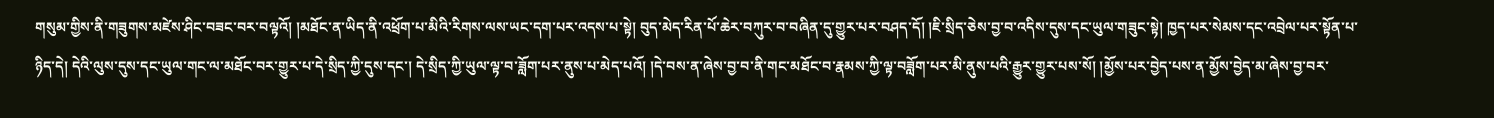གསུམ་གྱིས་ནི་གཟུགས་མཛེས་ཤིང་བཟང་བར་བལྟའོ། །མཐོང་ན་ཡིད་ནི་འཕྲོག་པ་མིའི་རིགས་ལས་ཡང་དག་པར་འདས་པ་སྟེ། བུད་མེད་རིན་པོ་ཆེར་བཀུར་བ་བཞིན་དུ་གྱུར་པར་བཤད་དོ། །ཇི་སྲིད་ཅེས་བྱ་བ་འདིས་དུས་དང་ཡུལ་གཟུང་སྟེ། ཁྱད་པར་སེམས་དང་འབྲེལ་པར་སྟོན་པ་ཉིད་དེ། དེའི་ལུས་དུས་དང་ཡུལ་གང་ལ་མཐོང་བར་གྱུར་པ་དེ་སྲིད་ཀྱི་དུས་དང་། དེ་སྲིད་ཀྱི་ཡུལ་ལྟ་བ་ཟློག་པར་ནུས་པ་མེད་པའོ། །དེ་བས་ན་ཞེས་བྱ་བ་ནི་གང་མཐོང་བ་རྣམས་ཀྱི་ལྟ་བཟློག་པར་མི་ནུས་པའི་རྒྱུར་གྱུར་པས་སོ། །མྱོས་པར་བྱེད་པས་ན་མྱོས་བྱེད་མ་ཞེས་བྱ་བར་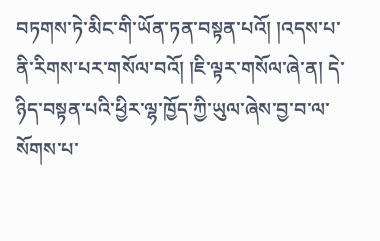བཏགས་ཏེ་མིང་གི་ཡོན་ཏན་བསྟན་པའོ། །འདས་པ་ནི་རིགས་པར་གསོལ་བའོ། །ཇི་ལྟར་གསོལ་ཞེ་ན། དེ་ཉིད་བསྟན་པའི་ཕྱིར་ལྷ་ཁྱོད་ཀྱི་ཡུལ་ཞེས་བྱ་བ་ལ་སོགས་པ་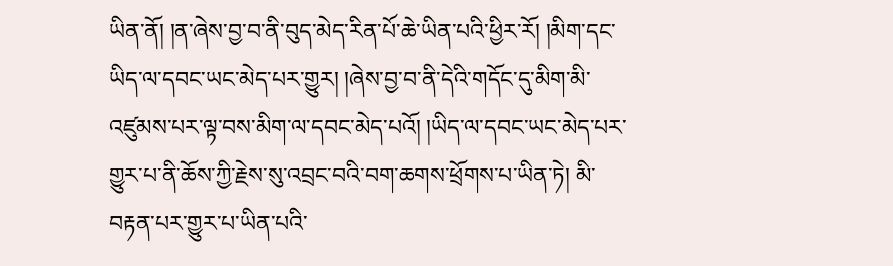ཡིན་ནོ། །ན་ཞེས་བྱ་བ་ནི་བུད་མེད་རིན་པོ་ཆེ་ཡིན་པའི་ཕྱིར་རོ། །མིག་དང་ཡིད་ལ་དབང་ཡང་མེད་པར་གྱུར། །ཞེས་བྱ་བ་ནི་དེའི་གདོང་དུ་མིག་མི་འཛུམས་པར་ལྟ་བས་མིག་ལ་དབང་མེད་པའོ། །ཡིད་ལ་དབང་ཡང་མེད་པར་གྱུར་པ་ནི་ཆོས་ཀྱི་རྗེས་སུ་འབྲང་བའི་བག་ཆགས་ཕྲོགས་པ་ཡིན་ཏེ། མི་བརྟན་པར་གྱུར་པ་ཡིན་པའི་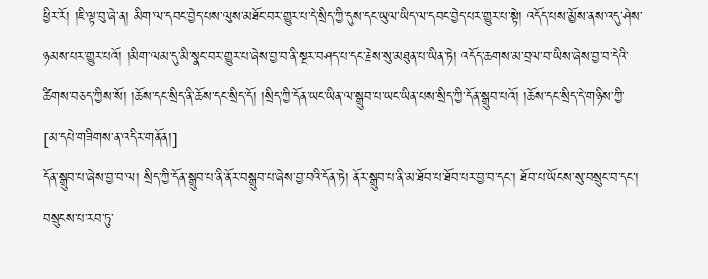ཕྱིར་རོ། །ཇི་ལྟ་བུ་ཞེ་ན། མིག་ལ་དབང་བྱེད་པས་ལུས་མཐོང་བར་གྱུར་པ་དེ་སྲིད་ཀྱི་དུས་དང་ཡུལ་ཡིད་ལ་དབང་བྱེད་པར་གྱུར་པ་སྟེ། འདོད་པས་མྱོས་ནས་འདུ་ཤེས་ཉམས་པར་གྱུར་པའོ། །མིག་ལམ་དུ་མི་སྣང་བར་གྱུར་པ་ཞེས་བྱ་བ་ནི་སྔར་བཤད་པ་དང་རྗེས་སུ་མཐུན་པ་ཡིན་ཏེ། འདོད་ཆགས་མ་བྲལ་བ་ཡིས་ཞེས་བྱ་བ་དེའི་ཚིགས་བཅད་ཀྱིས་སོ། །ཆོས་དང་སྲིད་ནི་ཆོས་དང་སྲིད་དོ། །སྲིད་ཀྱི་དོན་ཡང་ཡིན་ལ་སྒྲུབ་པ་ཡང་ཡིན་པས་སྲིད་ཀྱི་དོན་སྒྲུབ་པའོ། །ཆོས་དང་སྲིད་དེ་གཉིས་ཀྱི་
[མ་དཔེ་གཟིགས་ན་འདིར་གནོན།]
དོན་སྒྲུབ་པ་ཞེས་བྱ་བ་ལ། སྲིད་ཀྱི་དོན་སྒྲུབ་པ་ནི་ནོར་བསྒྲུབ་པ་ཞེས་བྱ་བའི་དོན་ཏེ། ནོར་སྒྲུབ་པ་ནི་མ་ཐོབ་པ་ཐོབ་པར་བྱ་བ་དང་། ཐོབ་པ་ཡོངས་སུ་བསྲུང་བ་དང་། བསྲུངས་པ་རབ་ཏུ་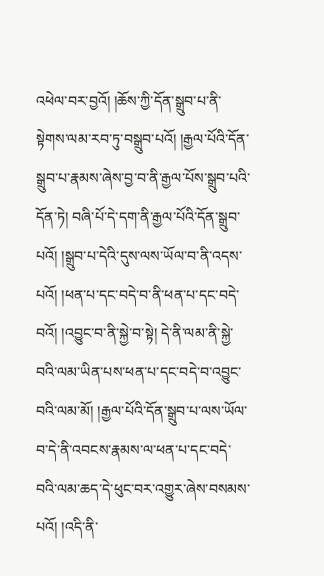འཕེལ་བར་བྱའོ། །ཆོས་ཀྱི་དོན་སྒྲུབ་པ་ནི་སྟེགས་ལམ་རབ་ཏུ་བསྒྲུབ་པའོ། །རྒྱལ་པོའི་དོན་སྒྲུབ་པ་རྣམས་ཞེས་བྱ་བ་ནི་རྒྱལ་པོས་སྒྲུབ་པའི་དོན་ཏེ། བཞི་པོ་དེ་དག་ནི་རྒྱལ་པོའི་དོན་སྒྲུབ་པའོ། །སྒྲུབ་པ་དེའི་དུས་ལས་ཡོལ་བ་ནི་འདས་པའོ། །ཕན་པ་དང་བདེ་བ་ནི་ཕན་པ་དང་བདེ་བའོ། །འབྱུང་བ་ནི་སྐྱེ་བ་སྟེ། དེ་ནི་ལམ་ནི་སྐྱེ་བའི་ལམ་ཡིན་པས་ཕན་པ་དང་བདེ་བ་འབྱུང་བའི་ལམ་མོ། །རྒྱལ་པོའི་དོན་སྒྲུབ་པ་ལས་ཡོལ་བ་དེ་ནི་འབངས་རྣམས་ལ་ཕན་པ་དང་བདེ་བའི་ལམ་ཆད་དེ་ཕུང་བར་འགྱུར་ཞེས་བསམས་པའོ། །འདི་ནི་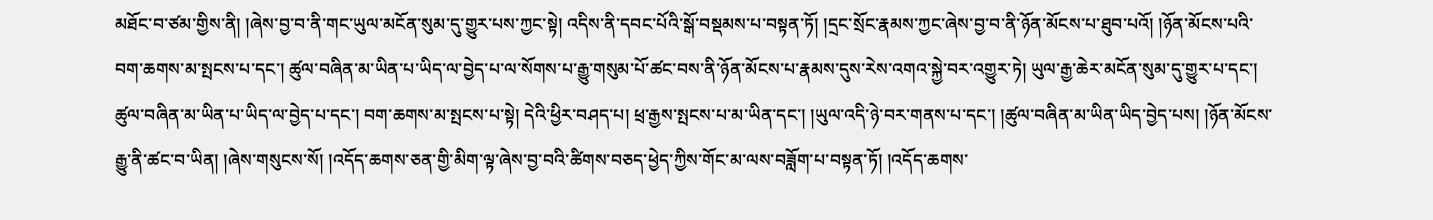མཐོང་བ་ཙམ་གྱིས་ནི། །ཞེས་བྱ་བ་ནི་གང་ཡུལ་མངོན་སུམ་དུ་གྱུར་པས་ཀྱང་སྟེ། འདིས་ནི་དབང་པོའི་སྒོ་བསྡམས་པ་བསྟན་ཏོ། །དྲང་སྲོང་རྣམས་ཀྱང་ཞེས་བྱ་བ་ནི་ཉོན་མོངས་པ་ཐུབ་པའོ། །ཉོན་མོངས་པའི་བག་ཆགས་མ་སྤངས་པ་དང་། ཚུལ་བཞིན་མ་ཡིན་པ་ཡིད་ལ་བྱེད་པ་ལ་སོགས་པ་རྒྱུ་གསུམ་པོ་ཚང་བས་ནི་ཉོན་མོངས་པ་རྣམས་དུས་རེས་འགའ་སྐྱེ་བར་འགྱུར་ཏེ། ཡུལ་རྒྱ་ཆེར་མངོན་སུམ་དུ་གྱུར་པ་དང་། ཚུལ་བཞིན་མ་ཡིན་པ་ཡིད་ལ་བྱེད་པ་དང་། བག་ཆགས་མ་སྤངས་པ་སྟེ། དེའི་ཕྱིར་བཤད་པ། ཕྲ་རྒྱས་སྤངས་པ་མ་ཡིན་དང་། །ཡུལ་འདི་ཉེ་བར་གནས་པ་དང་། །ཚུལ་བཞིན་མ་ཡིན་ཡིད་བྱེད་པས། །ཉོན་མོངས་རྒྱུ་ནི་ཚང་བ་ཡིན། །ཞེས་གསུངས་སོ། །འདོད་ཆགས་ཅན་གྱི་མིག་ལྟ་ཞེས་བྱ་བའི་ཚིགས་བཅད་ཕྱེད་ཀྱིས་གོང་མ་ལས་བཟློག་པ་བསྟན་ཏོ། །འདོད་ཆགས་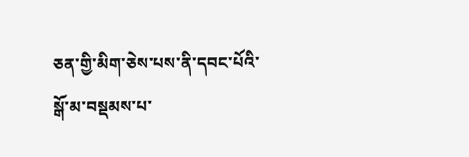ཅན་གྱི་མིག་ཅེས་པས་ནི་དབང་པོའི་སྒོ་མ་བསྡམས་པ་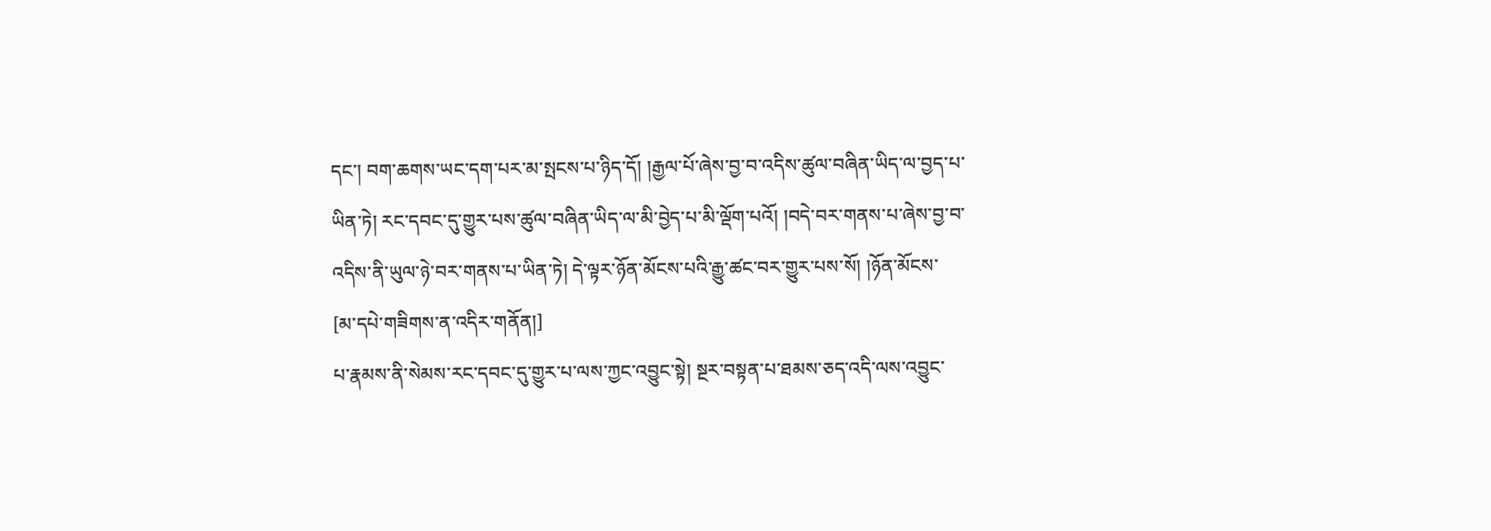དང་། བག་ཆགས་ཡང་དག་པར་མ་སྤངས་པ་ཉིད་དོ། །རྒྱལ་པོ་ཞེས་བྱ་བ་འདིས་ཚུལ་བཞིན་ཡིད་ལ་བྱད་པ་ཡིན་ཏེ། རང་དབང་དུ་གྱུར་པས་ཚུལ་བཞིན་ཡིད་ལ་མི་བྱེད་པ་མི་ལྡོག་པའོ། །བདེ་བར་གནས་པ་ཞེས་བྱ་བ་འདིས་ནི་ཡུལ་ཉེ་བར་གནས་པ་ཡིན་ཏེ། དེ་ལྟར་ཉོན་མོངས་པའི་རྒྱུ་ཚང་བར་གྱུར་པས་སོ། །ཉོན་མོངས་
[མ་དཔེ་གཟིགས་ན་འདིར་གནོན།]
པ་རྣམས་ནི་སེམས་རང་དབང་དུ་གྱུར་པ་ལས་ཀྱང་འབྱུང་སྟེ། སྔར་བསྟན་པ་ཐམས་ཅད་འདི་ལས་འབྱུང་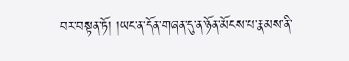བར་བསྟན་ཏོ། །ཡང་ན་དོན་གཞན་དུ་ན་ཉོན་མོངས་པ་རྣམས་ནི་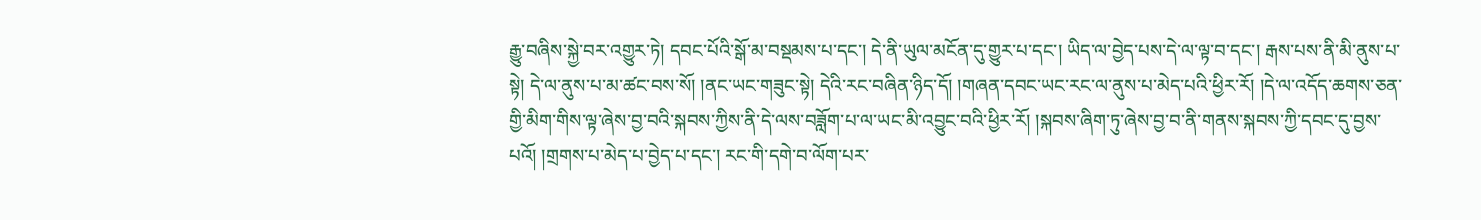རྒྱུ་བཞིས་སྐྱེ་བར་འགྱུར་ཏེ། དབང་པོའི་སྒོ་མ་བསྡམས་པ་དང་། དེ་ནི་ཡུལ་མངོན་དུ་གྱུར་པ་དང་། ཡིད་ལ་བྱེད་པས་དེ་ལ་ལྟ་བ་དང་། རྒས་པས་ནི་མི་ནུས་པ་སྟེ། དེ་ལ་ནུས་པ་མ་ཚང་བས་སོ། །ནང་ཡང་གཟུང་སྟེ། དེའི་རང་བཞིན་ཉིད་དོ། །གཞན་དབང་ཡང་རང་ལ་ནུས་པ་མེད་པའི་ཕྱིར་རོ། །དེ་ལ་འདོད་ཆགས་ཅན་གྱི་མིག་གིས་ལྟ་ཞེས་བྱ་བའི་སྐབས་ཀྱིས་ནི་དེ་ལས་བཟློག་པ་ལ་ཡང་མི་འབྱུང་བའི་ཕྱིར་རོ། །སྐབས་ཞིག་ཏུ་ཞེས་བྱ་བ་ནི་གནས་སྐབས་ཀྱི་དབང་དུ་བྱས་པའོ། །གྲགས་པ་མེད་པ་བྱེད་པ་དང་། རང་གི་དགེ་བ་ལོག་པར་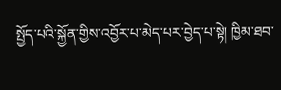སྤྱོད་པའི་སྐྱོན་གྱིས་འབྱོར་པ་མེད་པར་བྱེད་པ་སྟེ། ཁྱིམ་ཐབ་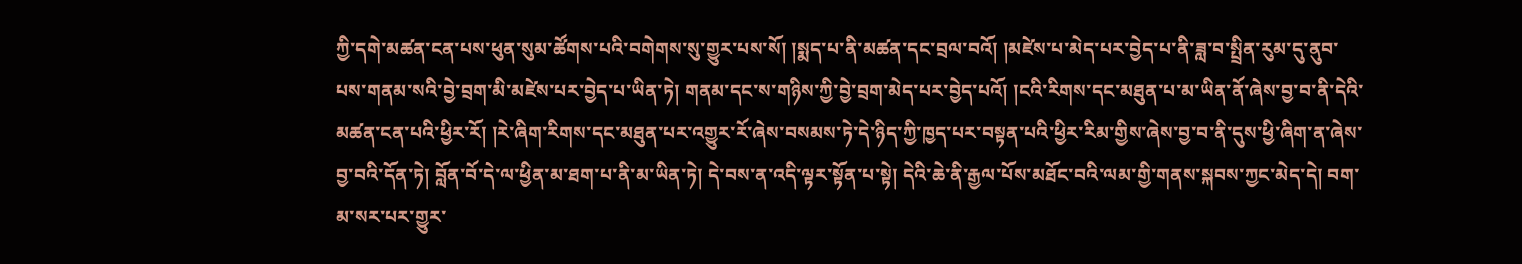ཀྱི་དགེ་མཚན་ངན་པས་ཕུན་སུམ་ཚོགས་པའི་བགེགས་སུ་གྱུར་པས་སོ། །སྨད་པ་ནི་མཚན་དང་བྲལ་བའོ། །མཛེས་པ་མེད་པར་བྱེད་པ་ནི་ཟླ་བ་སྤྲིན་རུམ་དུ་ནུབ་པས་གནམ་སའི་བྱེ་བྲག་མི་མཛེས་པར་བྱེད་པ་ཡིན་ཏེ། གནམ་དང་ས་གཉིས་ཀྱི་བྱེ་བྲག་མེད་པར་བྱེད་པའོ། །ངའི་རིགས་དང་མཐུན་པ་མ་ཡིན་ནོ་ཞེས་བྱ་བ་ནི་དེའི་མཚན་ངན་པའི་ཕྱིར་རོ། །རེ་ཞིག་རིགས་དང་མཐུན་པར་འགྱུར་རོ་ཞེས་བསམས་ཏེ་དེ་ཉིད་ཀྱི་ཁྱད་པར་བསྟན་པའི་ཕྱིར་རིམ་གྱིས་ཞེས་བྱ་བ་ནི་དུས་ཕྱི་ཞིག་ན་ཞེས་བྱ་བའི་དོན་ཏེ། བློན་བོ་དེ་ལ་ཕྱིན་མ་ཐག་པ་ནི་མ་ཡིན་ཏེ། དེ་བས་ན་འདི་ལྟར་སྟོན་པ་སྟེ། དེའི་ཆེ་ནི་རྒྱལ་པོས་མཐོང་བའི་ལམ་གྱི་གནས་སྐབས་ཀྱང་མེད་དེ། བག་མ་སར་པར་གྱུར་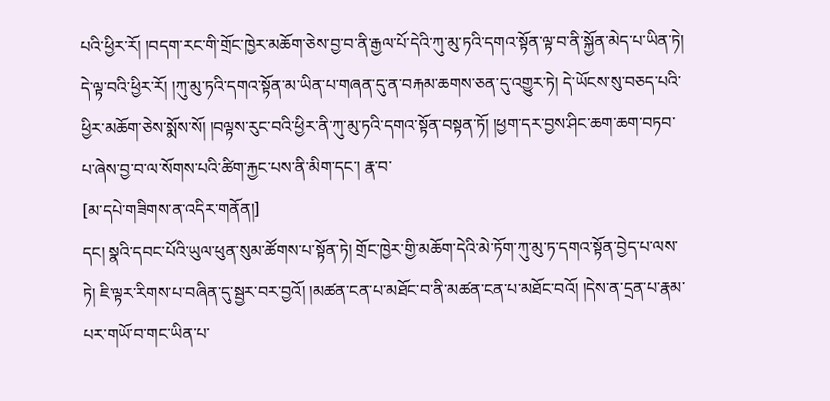པའི་ཕྱིར་རོ། །བདག་རང་གི་གྲོང་ཁྱེར་མཆོག་ཅེས་བྱ་བ་ནི་རྒྱལ་པོ་དེའི་ཀུ་མུ་ཏའི་དགའ་སྟོན་ལྟ་བ་ནི་སྐྱོན་མེད་པ་ཡིན་ཏེ། དེ་ལྟ་བའི་ཕྱིར་རོ། །ཀུ་མུ་ཏའི་དགའ་སྟོན་མ་ཡིན་པ་གཞན་དུ་ན་བརྐམ་ཆགས་ཅན་དུ་འགྱུར་ཏེ། དེ་ཡོངས་སུ་བཅད་པའི་ཕྱིར་མཆོག་ཅེས་སྨོས་སོ། །བལྟས་རུང་བའི་ཕྱིར་ནི་ཀུ་མུ་ཏའི་དགའ་སྟོན་བསྟན་ཏོ། །ཕྱག་དར་བྱས་ཤིང་ཆག་ཆག་བཏབ་པ་ཞེས་བྱ་བ་ལ་སོགས་པའི་ཚིག་རྐྱང་པས་ནི་མིག་དང་། རྣ་བ་
[མ་དཔེ་གཟིགས་ན་འདིར་གནོན།]
དང། སྣའི་དབང་པོའི་ཡུལ་ཕུན་སུམ་ཚོགས་པ་སྟོན་ཏེ། གྲོང་ཁྱེར་གྱི་མཆོག་དེའི་མེ་ཏོག་ཀུ་མུ་ཏ་དགའ་སྟོན་བྱེད་པ་ལས་ཏེ། ཇི་ལྟར་རིགས་པ་བཞིན་དུ་སྦྱར་བར་བྱའོ། །མཚན་ངན་པ་མཐོང་བ་ནི་མཚན་ངན་པ་མཐོང་བའོ། །དེས་ན་དྲན་པ་རྣམ་པར་གཡོ་བ་གང་ཡིན་པ་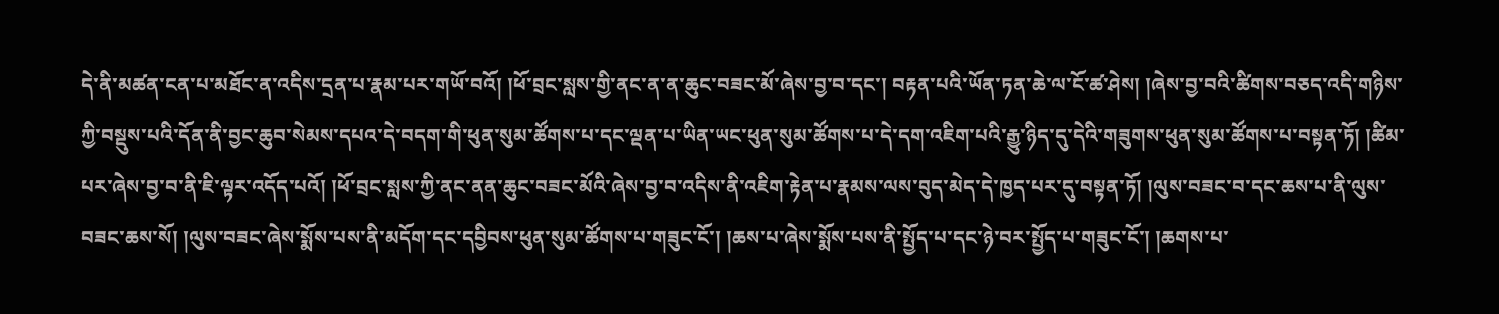དེ་ནི་མཚན་ངན་པ་མཐོང་ན་འདིས་དྲན་པ་རྣམ་པར་གཡོ་བའོ། །ཕོ་བྲང་སླས་གྱི་ནང་ན་ན་ཆུང་བཟང་མོ་ཞེས་བྱ་བ་དང་། བརྟན་པའི་ཡོན་ཏན་ཆེ་ལ་ངོ་ཚ་ཤེས། །ཞེས་བྱ་བའི་ཚིགས་བཅད་འདི་གཉིས་ཀྱི་བསྡུས་པའི་དོན་ནི་བྱང་ཆུབ་སེམས་དཔའ་དེ་བདག་གི་ཕུན་སུམ་ཚོགས་པ་དང་ལྡན་པ་ཡིན་ཡང་ཕུན་སུམ་ཚོགས་པ་དེ་དག་འཇིག་པའི་རྒྱུ་ཉིད་དུ་དེའི་གཟུགས་ཕུན་སུམ་ཚོགས་པ་བསྟན་ཏོ། །ཚིམ་པར་ཞེས་བྱ་བ་ནི་ཇི་ལྟར་འདོད་པའོ། །ཕོ་བྲང་སླས་ཀྱི་ནང་ནན་ཆུང་བཟང་མོའི་ཞེས་བྱ་བ་འདིས་ནི་འཇིག་རྟེན་པ་རྣམས་ལས་བུད་མེད་དེ་ཁྱད་པར་དུ་བསྟན་ཏོ། །ལུས་བཟང་བ་དང་ཆས་པ་ནི་ལུས་བཟང་ཆས་སོ། །ལུས་བཟང་ཞེས་སྨོས་པས་ནི་མདོག་དང་དབྱིབས་ཕུན་སུམ་ཚོགས་པ་གཟུང་ངོ་། །ཆས་པ་ཞེས་སྨོས་པས་ནི་སྤྱོད་པ་དང་ཉེ་བར་སྤྱོད་པ་གཟུང་ངོ་། །ཆགས་པ་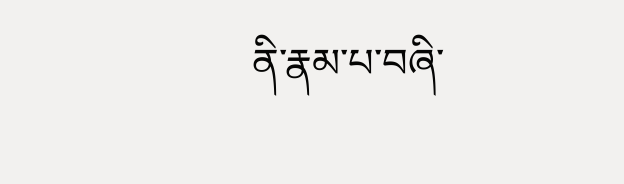ནི་རྣམ་པ་བཞི་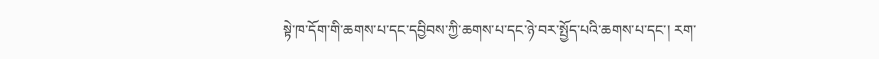སྟེ་ཁ་དོག་གི་ཆགས་པ་དང་དབྱིབས་ཀྱི་ཆགས་པ་དང་ཉེ་བར་སྤྱོད་པའི་ཆགས་པ་དང་། རག་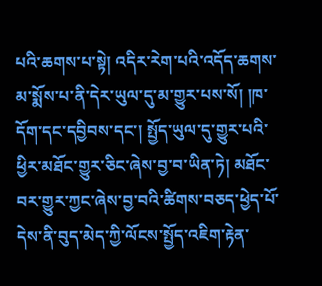པའི་ཆགས་པ་སྟེ། འདིར་རེག་པའི་འདོད་ཆགས་མ་སྨོས་པ་ནི་དེར་ཡུལ་དུ་མ་གྱུར་པས་སོ། །ཁ་དོག་དང་དབྱིབས་དང་། སྤྱོད་ཡུལ་དུ་གྱུར་པའི་ཕྱིར་མཐོང་གྱུར་ཅིང་ཞེས་བྱ་བ་ཡིན་ཏེ། མཐོང་བར་གྱུར་ཀྱང་ཞེས་བྱ་བའི་ཚིགས་བཅད་ཕྱེད་པོ་དེས་ནི་བུད་མེད་ཀྱི་ལོངས་སྤྱོད་འཇིག་རྟེན་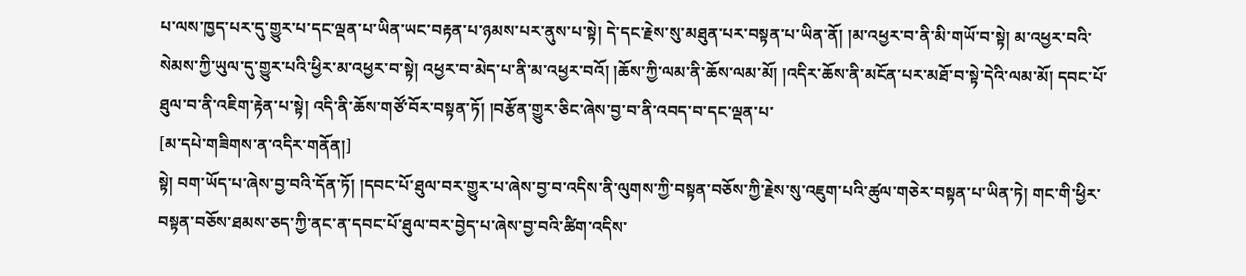པ་ལས་ཁྱད་པར་དུ་གྱུར་པ་དང་ལྡན་པ་ཡིན་ཡང་བརྟན་པ་ཉམས་པར་ནུས་པ་སྟེ། དེ་དང་རྗེས་སུ་མཐུན་པར་བསྟན་པ་ཡིན་ནོ། །མ་འཕྱར་བ་ནི་མི་གཡོ་བ་སྟེ། མ་འཕྱར་བའི་སེམས་ཀྱི་ཡུལ་དུ་གྱུར་པའི་ཕྱིར་མ་འཕྱར་བ་སྟེ། འཕྱར་བ་མེད་པ་ནི་མ་འཕྱར་བའོ། །ཆོས་ཀྱི་ལམ་ནི་ཆོས་ལམ་མོ། །འདིར་ཆོས་ནི་མངོན་པར་མཐོ་བ་སྟེ་དེའི་ལམ་མོ། དབང་པོ་ཐུལ་བ་ནི་འཇིག་རྟེན་པ་སྟེ། འདི་ནི་ཆོས་གཙོ་བོར་བསྟན་ཏོ། །བརྩོན་གྱུར་ཅིང་ཞེས་བྱ་བ་ནི་འབད་བ་དང་ལྡན་པ་
[མ་དཔེ་གཟིགས་ན་འདིར་གནོན།]
སྟེ། བག་ཡོད་པ་ཞེས་བྱ་བའི་དོན་ཏོ། །དབང་པོ་ཐུལ་བར་གྱུར་པ་ཞེས་བྱ་བ་འདིས་ནི་ལུགས་ཀྱི་བསྟན་བཅོས་ཀྱི་རྗེས་སུ་འཇུག་པའི་ཚུལ་གཅེར་བསྟན་པ་ཡིན་ཏེ། གང་གི་ཕྱིར་བསྟན་བཅོས་ཐམས་ཅད་ཀྱི་ནང་ན་དབང་པོ་ཐུལ་བར་བྱེད་པ་ཞེས་བྱ་བའི་ཚིག་འདིས་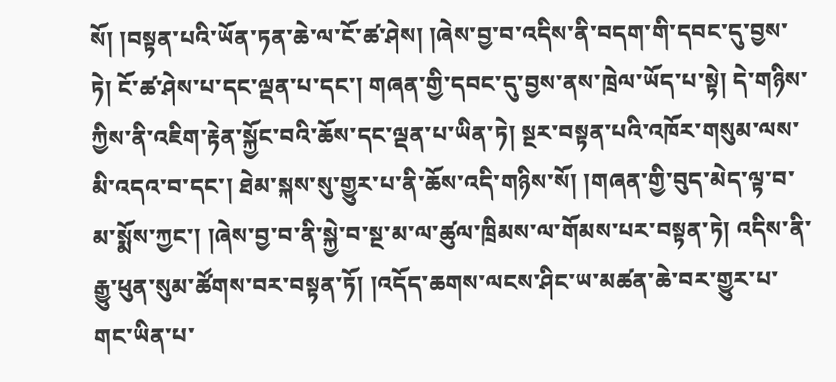སོ། །བསྟན་པའི་ཡོན་ཏན་ཆེ་ལ་ངོ་ཚ་ཤེས། །ཞེས་བྱ་བ་འདིས་ནི་བདག་གི་དབང་དུ་བྱས་ཏེ། ངོ་ཚ་ཤེས་པ་དང་ལྡན་པ་དང་། གཞན་གྱི་དབང་དུ་བྱས་ནས་ཁྲེལ་ཡོད་པ་སྟེ། དེ་གཉིས་ཀྱིས་ནི་འཇིག་རྟེན་སྐྱོང་བའི་ཆོས་དང་ལྡན་པ་ཡིན་ཏེ། སྔར་བསྟན་པའི་འཁོར་གསུམ་ལས་མི་འདའ་བ་དང་། ཐེམ་སྐས་སུ་གྱུར་པ་ནི་ཆོས་འདི་གཉིས་སོ། །གཞན་གྱི་བུད་མེད་ལྟ་བ་མ་སྨོས་ཀྱང་། །ཞེས་བྱ་བ་ནི་སྐྱེ་བ་སྔ་མ་ལ་ཚུལ་ཁྲིམས་ལ་གོམས་པར་བསྟན་ཏེ། འདིས་ནི་རྒྱུ་ཕུན་སུམ་ཚོགས་བར་བསྟན་ཏོ། །འདོད་ཆགས་ལངས་ཤིང་ཡ་མཚན་ཆེ་བར་གྱུར་པ་གང་ཡིན་པ་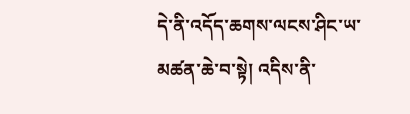དེ་ནི་འདོད་ཆགས་ལངས་ཤིང་ཡ་མཚན་ཆེ་བ་སྟེ། འདིས་ནི་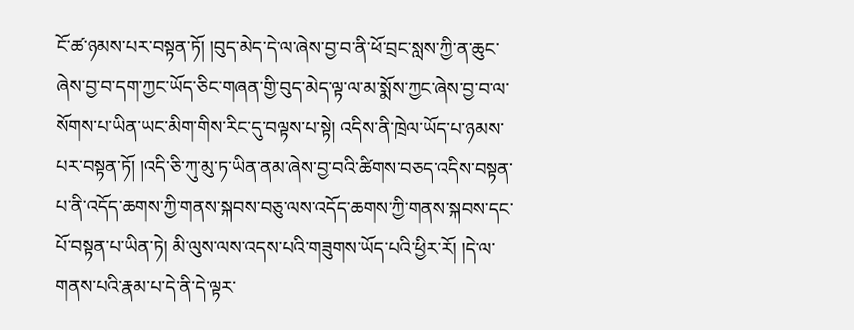ངོ་ཚ་ཉམས་པར་བསྟན་ཏོ། །བུད་མེད་དེ་ལ་ཞེས་བྱ་བ་ནི་ཕོ་བྲང་སླས་ཀྱི་ན་ཆུང་ཞེས་བྱ་བ་དག་ཀྱང་ཡོད་ཅིང་གཞན་གྱི་བུད་མེད་ལྟ་ལ་མ་སྨོས་ཀྱང་ཞེས་བྱ་བ་ལ་སོགས་པ་ཡིན་ཡང་མིག་གིས་རིང་དུ་བལྟས་པ་སྟེ། འདིས་ནི་ཁྲེལ་ཡོད་པ་ཉམས་པར་བསྟན་ཏོ། །འདི་ཅི་ཀུ་མུ་ཏ་ཡིན་ནམ་ཞེས་བྱ་བའི་ཚིགས་བཅད་འདིས་བསྟན་པ་ནི་འདོད་ཆགས་ཀྱི་གནས་སྐབས་བཅུ་ལས་འདོད་ཆགས་ཀྱི་གནས་སྐབས་དང་པོ་བསྟན་པ་ཡིན་ཏེ། མི་ལུས་ལས་འདས་པའི་གཟུགས་ཡོད་པའི་ཕྱིར་རོ། །དེ་ལ་གནས་པའི་རྣམ་པ་དེ་ནི་དེ་ལྟར་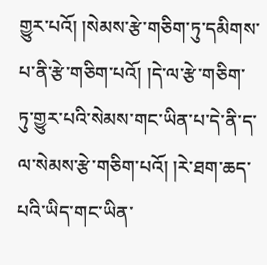གྱུར་པའོ། །སེམས་རྩེ་གཅིག་ཏུ་དམིགས་པ་ནི་རྩེ་གཅིག་པའོ། །དེ་ལ་རྩེ་གཅིག་ཏུ་གྱུར་པའི་སེམས་གང་ཡིན་པ་དེ་ནི་ད་ལ་སེམས་རྩེ་གཅིག་པའོ། །རེ་ཐག་ཆད་པའི་ཡིད་གང་ཡིན་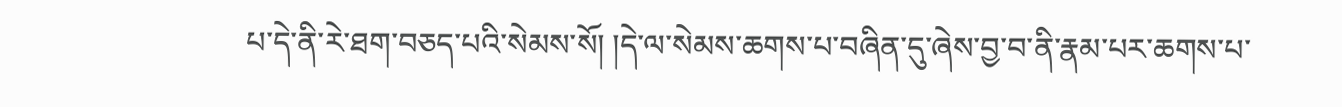པ་དེ་ནི་རེ་ཐག་བཅད་པའི་སེམས་སོ། །དེ་ལ་སེམས་ཆགས་པ་བཞིན་དུ་ཞེས་བྱ་བ་ནི་རྣམ་པར་ཆགས་པ་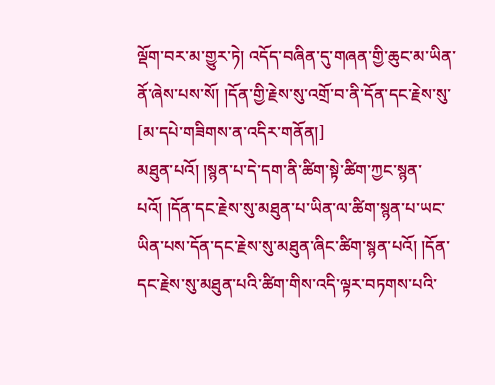ལྡོག་བར་མ་གྱུར་ཏེ། འདོད་བཞིན་དུ་གཞན་གྱི་ཆུང་མ་ཡིན་ནོ་ཞེས་པས་སོ། །དོན་གྱི་རྗེས་སུ་འགྲོ་བ་ནི་དོན་དང་རྗེས་སུ་
[མ་དཔེ་གཟིགས་ན་འདིར་གནོན།]
མཐུན་པའོ། །སྙན་པ་དེ་དག་ནི་ཚིག་སྟེ་ཚིག་ཀྱང་སྙན་པའོ། །དོན་དང་རྗེས་སུ་མཐུན་པ་ཡིན་ལ་ཚིག་སྙན་པ་ཡང་ཡིན་པས་དོན་དང་རྗེས་སུ་མཐུན་ཞིང་ཚིག་སྙན་པའོ། །དོན་དང་རྗེས་སུ་མཐུན་པའི་ཚིག་གིས་འདི་ལྟར་བཏགས་པའི་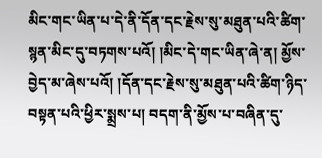མིང་གང་ཡིན་པ་དེ་ནི་དོན་དང་རྗེས་སུ་མཐུན་པའི་ཚིག་སྙན་མིང་དུ་བཏགས་པའོ། །མིང་དེ་གང་ཡིན་ཞེ་ན། མྱོས་བྱེད་མ་ཞེས་པའོ། །དོན་དང་རྗེས་སུ་མཐུན་པའི་ཚིག་ཉིད་བསྟན་པའི་ཕྱིར་སྨྲས་པ། བདག་ནི་མྱོས་པ་བཞིན་དུ་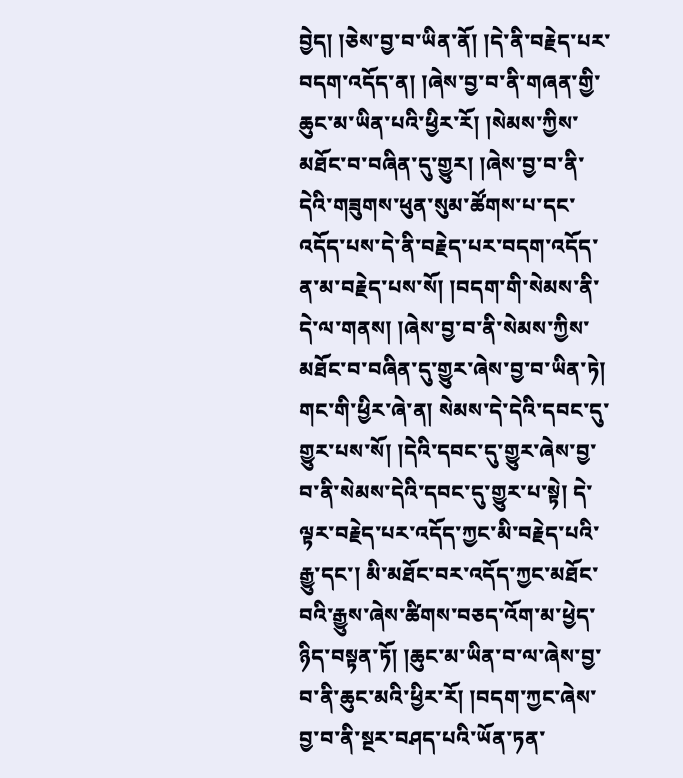བྱེད། །ཅེས་བྱ་བ་ཡིན་ནོ། །དེ་ནི་བརྗེད་པར་བདག་འདོད་ན། །ཞེས་བྱ་བ་ནི་གཞན་གྱི་ཆུང་མ་ཡིན་པའི་ཕྱིར་རོ། །སེམས་ཀྱིས་མཐོང་བ་བཞིན་དུ་གྱུར། །ཞེས་བྱ་བ་ནི་དེའི་གཟུགས་ཕུན་སུམ་ཚོགས་པ་དང་འདོད་པས་དེ་ནི་བརྗེད་པར་བདག་འདོད་ན་མ་བརྗེད་པས་སོ། །བདག་གི་སེམས་ནི་དེ་ལ་གནས། །ཞེས་བྱ་བ་ནི་སེམས་ཀྱིས་མཐོང་བ་བཞིན་དུ་གྱུར་ཞེས་བྱ་བ་ཡིན་ཏེ། གང་གི་ཕྱིར་ཞེ་ན། སེམས་དེ་དེའི་དབང་དུ་གྱུར་པས་སོ། །དེའི་དབང་དུ་གྱུར་ཞེས་བྱ་བ་ནི་སེམས་དེའི་དབང་དུ་གྱུར་པ་སྟེ། དེ་ལྟར་བརྗེད་པར་འདོད་ཀྱང་མི་བརྗེད་པའི་རྒྱུ་དང་། མི་མཐོང་བར་འདོད་ཀྱང་མཐོང་བའི་རྒྱུས་ཞེས་ཚིགས་བཅད་འོག་མ་ཕྱེད་ཉིད་བསྟན་ཏོ། །ཆུང་མ་ཡིན་བ་ལ་ཞེས་བྱ་བ་ནི་ཆུང་མའི་ཕྱིར་རོ། །བདག་ཀྱང་ཞེས་བྱ་བ་ནི་སྔར་བཤད་པའི་ཡོན་ཏན་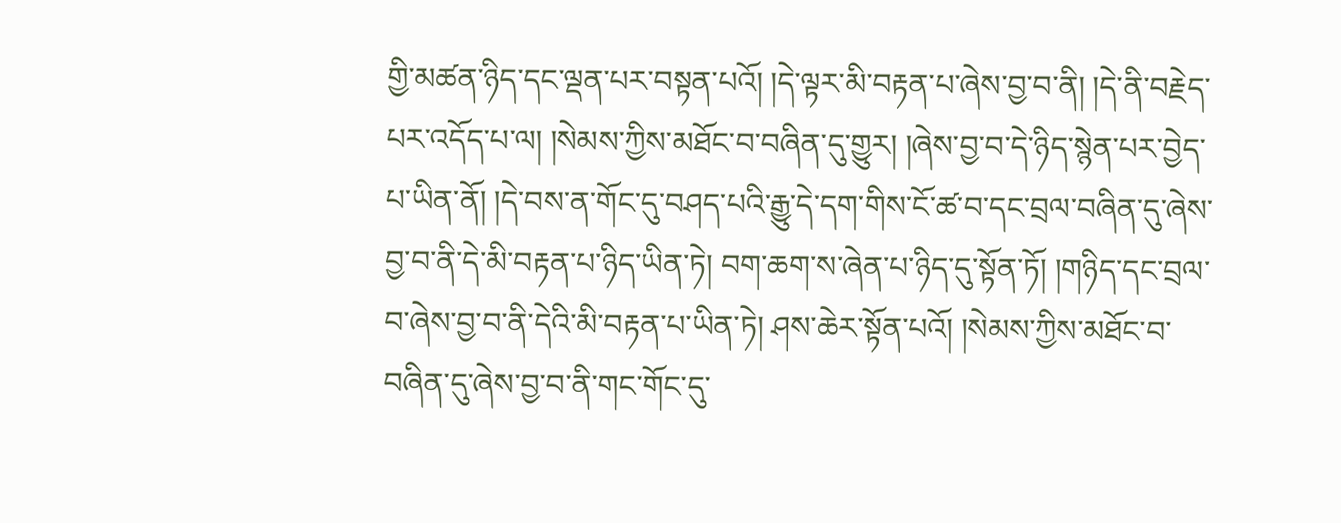གྱི་མཚན་ཉིད་དང་ལྡན་པར་བསྟན་པའོ། །དེ་ལྟར་མི་བརྟན་པ་ཞེས་བྱ་བ་ནི། །དེ་ནི་བརྗེད་པར་འདོད་པ་ལ། །སེམས་ཀྱིས་མཐོང་བ་བཞིན་དུ་གྱུར། །ཞེས་བྱ་བ་དེ་ཉིད་སྙེན་པར་བྱེད་པ་ཡིན་ནོ། །དེ་བས་ན་གོང་དུ་བཤད་པའི་རྒྱུ་དེ་དག་གིས་ངོ་ཚ་བ་དང་བྲལ་བཞིན་དུ་ཞེས་བྱ་བ་ནི་དེ་མི་བརྟན་པ་ཉིད་ཡིན་ཏེ། བག་ཆག་ས་ཞེན་པ་ཉིད་དུ་སྟོན་ཏོ། །གཉིད་དང་བྲལ་བ་ཞེས་བྱ་བ་ནི་དེའི་མི་བརྟན་པ་ཡིན་ཏེ། ཤས་ཆེར་སྟོན་པའོ། །སེམས་ཀྱིས་མཐོང་བ་བཞིན་དུ་ཞེས་བྱ་བ་ནི་གང་གོང་དུ་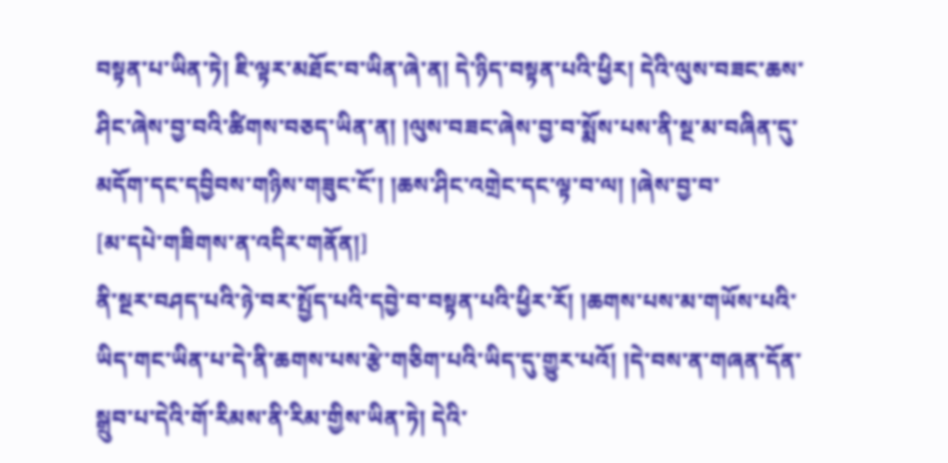བསྟན་པ་ཡིན་ཏེ། ཇི་ལྟར་མཐོང་བ་ཡིན་ཞེ་ན། དེ་ཉིད་བསྟན་པའི་ཕྱིར། དེའི་ལུས་བཟང་ཆས་ཤིང་ཞེས་བྱ་བའི་ཚིགས་བཅད་ཡིན་ན། །ལུས་བཟང་ཞེས་བྱ་བ་སྨོས་པས་ནི་སྔ་མ་བཞིན་དུ་མདོག་དང་དབྱིབས་གཉིས་གཟུང་ངོ་། །ཆས་ཤིང་འགྲེང་དང་ལྟ་བ་ལ། །ཞེས་བྱ་བ་
[མ་དཔེ་གཟིགས་ན་འདིར་གནོན།]
ནི་སྔར་བཤད་པའི་ཉེ་བར་སྤྱོད་པའི་དབྱེ་བ་བསྟན་པའི་ཕྱིར་རོ། །ཆགས་པས་མ་གཡོས་པའི་ཡིད་གང་ཡིན་པ་དེ་ནི་ཆགས་པས་རྩེ་གཅིག་པའི་ཡིད་དུ་གྱུར་པའོ། །དེ་བས་ན་གཞན་དོན་སྒྲུབ་པ་དེའི་གོ་རིམས་ནི་རིམ་གྱིས་ཡིན་ཏེ། དེའི་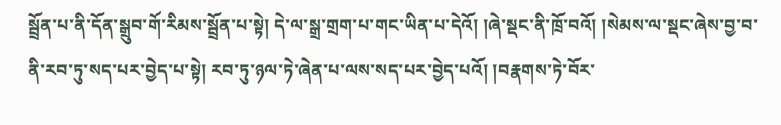སྦྲོན་པ་ནི་དོན་སྒྲུབ་གོ་རིམས་སྦྲོན་པ་སྟེ། དེ་ལ་སྒྲ་གྲག་པ་གང་ཡིན་པ་དེའོ། །ཞེ་སྡང་ནི་ཁྲོ་བའོ། །སེམས་ལ་སྡང་ཞེས་བྱ་བ་ནི་རབ་ཏུ་སད་པར་བྱེད་པ་སྟེ། རབ་ཏུ་ཉལ་ཏེ་ཞེན་པ་ལས་སད་པར་བྱེད་པའོ། །བརྣགས་ཏེ་བོར་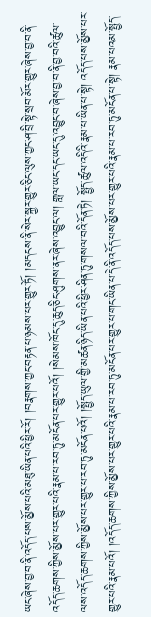ཡང་ཞེས་བྱ་བ་ནི་འདོད་པས་མྱོས་པའི་མཐུ་ཡིན་པའི་ཕྱིར་རོ། །བརྣགས་ཀྱང་བརྟན་པ་ཉམས་པར་གྱུར་ཏོ། །མདངས་ནི་སེར་སྐྱར་གྱུར་ཅིང་ལུས་ཀྱང་ཤ་བྲི་སྟེ་སྲབ་མོར་གྱུར་ཞེས་བྱ་བ་ནི་འདོད་ཆགས་ཀྱིས་མྱོས་པར་གྱུར་པའི་རྣམ་པ་རབ་ཏུ་མངོན་པར་གྱུར་པའོ། །སེམས་ཁོང་དུ་ཆུད་ཅིང་ཤུགས་ནར་ཞེས་འབྱུང་ལ། གླལ་ཡང་དང་ཡང་དུ་འབྱུང་བ་ཞེས་བྱ་བ་ནི་བྱ་བའི་ཚུལ་ལས་འདོད་ཆགས་ཀྱིས་མྱོས་པར་གྱུར་པ་རབ་ཏུ་མངོན་པའོ། །སྤྱོད་ཡུལ་གྱི་མཚན་ཉིད་ཡིན་པའི་ཕྱིར་ཤིན་ཏུ་གསལ་བའི་དོན་ཏེ། སྤྱོད་ཚུལ་འདིའི་རྣམ་པ་ཡིན་པ་སྟེ། འདོད་པས་མྱོས་པར་གྱུར་པའི་རྣམ་པའོ། །འདོད་ཆགས་ཀྱིས་མྱོས་པར་གྱུར་པའི་རྣམ་པ་རབ་ཏུ་མངོན་པར་གྱུར་པ་གང་ཡིན་པ་དེ་ནི་འདོད་པས་མྱོས་པར་གྱུར་པའི་རྣམ་པ་རབ་ཏུ་མངོན་པ་སྟེ། རྣམ་པའམ་སྤྱོད་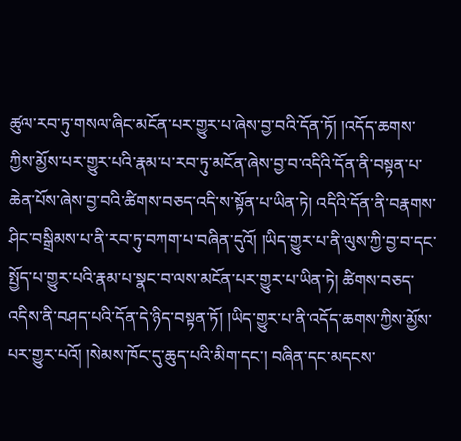ཚུལ་རབ་ཏུ་གསལ་ཞིང་མངོན་པར་གྱུར་པ་ཞེས་བྱ་བའི་དོན་ཏོ། །འདོད་ཆགས་ཀྱིས་མྱོས་པར་གྱུར་པའི་རྣམ་པ་རབ་ཏུ་མངོན་ཞེས་བྱ་བ་འདིའི་དོན་ནི་བསྟན་པ་ཆེན་པོས་ཞེས་བྱ་བའི་ཚིགས་བཅད་འདི་ས་སྟོན་པ་ཡིན་ཏེ། འདིའི་དོན་ནི་བརྣགས་ཤིང་བསྒྲིམས་པ་ནི་རབ་ཏུ་བཀག་པ་བཞིན་དུའོ། །ཡིད་གྱུར་པ་ནི་ལུས་ཀྱི་བྱ་བ་དང་སྤྱོད་པ་གྱུར་པའི་རྣམ་པ་སྣང་བ་ལས་མངོན་པར་གྱུར་པ་ཡིན་ཏེ། ཚིགས་བཅད་འདིས་ནི་བཤད་པའི་དོན་དེ་ཉིད་བསྟན་ཏོ། །ཡིད་གྱུར་པ་ནི་འདོད་ཆགས་ཀྱིས་མྱོས་པར་གྱུར་པའོ། །སེམས་ཁོང་དུ་ཆུད་པའི་མིག་དང་། བཞིན་དང་མདངས་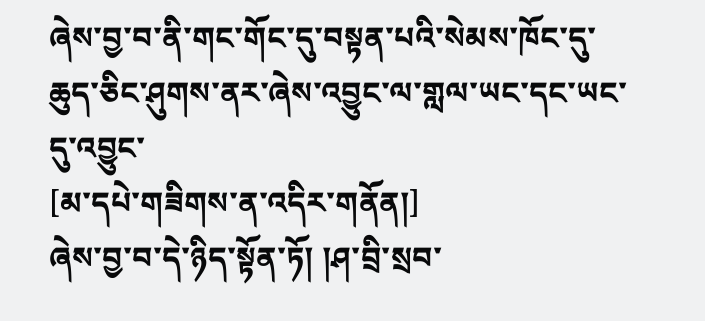ཞེས་བྱ་བ་ནི་གང་གོང་དུ་བསྟན་པའི་སེམས་ཁོང་དུ་ཆུད་ཅིང་ཤུགས་ནར་ཞེས་འབྱུང་ལ་གླལ་ཡང་དང་ཡང་དུ་འབྱུང་
[མ་དཔེ་གཟིགས་ན་འདིར་གནོན།]
ཞེས་བྱ་བ་དེ་ཉིད་སྟོན་ཏོ། །ཤ་བྲི་སྲབ་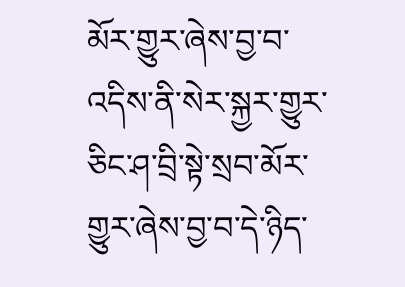མོར་གྱུར་ཞེས་བྱ་བ་འདིས་ནི་སེར་སྐྱར་གྱུར་ཅིང་ཤ་བྲི་སྟེ་སྲབ་མོར་གྱུར་ཞེས་བྱ་བ་དེ་ཉིད་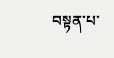བསྟན་པ་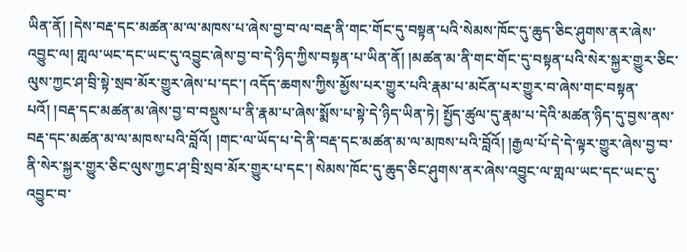ཡིན་ནོ། །དེས་བརྡ་དང་མཚན་མ་ལ་མཁས་པ་ཞེས་བྱ་བ་ལ་བརྡ་ནི་གང་གོང་དུ་བསྟན་པའི་སེམས་ཁོང་དུ་ཆུད་ཅིང་ཤུགས་ནར་ཞེས་འབྱུང་ལ། གླལ་ཡང་དང་ཡང་དུ་འབྱུང་ཞེས་བྱ་བ་དེ་ཉིད་ཀྱིས་བསྟན་པ་ཡིན་ནོ། །མཚན་མ་ནི་གང་གོང་དུ་བསྟན་པའི་སེར་སྐྱར་གྱུར་ཅིང་ལུས་ཀྱང་ཤ་བྲི་སྟེ་སྲབ་མོར་གྱུར་ཞེས་པ་དང་། འདོད་ཆགས་ཀྱིས་མྱོས་པར་གྱུར་པའི་རྣམ་པ་མངོན་པར་གྱུར་བ་ཞེས་གང་བསྟན་པའོ། །བརྡ་དང་མཚན་མ་ཞེས་བྱ་བ་བསྡུས་པ་ནི་རྣམ་པ་ཞེས་སྨོས་པ་སྟེ་དེ་ཉིད་ཡིན་ཏེ། སྤྱོད་ཚུལ་དུ་རྣམ་པ་དེའི་མཚན་ཉིད་དུ་བྱས་ནས་བརྡ་དང་མཚན་མ་ལ་མཁས་པའི་བློའོ། །གང་ལ་ཡོད་པ་དེ་ནི་བརྡ་དང་མཚན་མ་ལ་མཁས་པའི་བློའོ། །རྒྱལ་པོ་དེ་དེ་ལྟར་གྱུར་ཞེས་བྱ་བ་ནི་སེར་སྐྱར་གྱུར་ཅིང་ལུས་ཀྱང་ཤ་བྲི་སྲབ་མོར་གྱུར་པ་དང་། སེམས་ཁོང་དུ་ཆུད་ཅིང་ཤུགས་ནར་ཞེས་འབྱུང་ལ་གླལ་ཡང་དང་ཡང་དུ་འབྱུང་བ་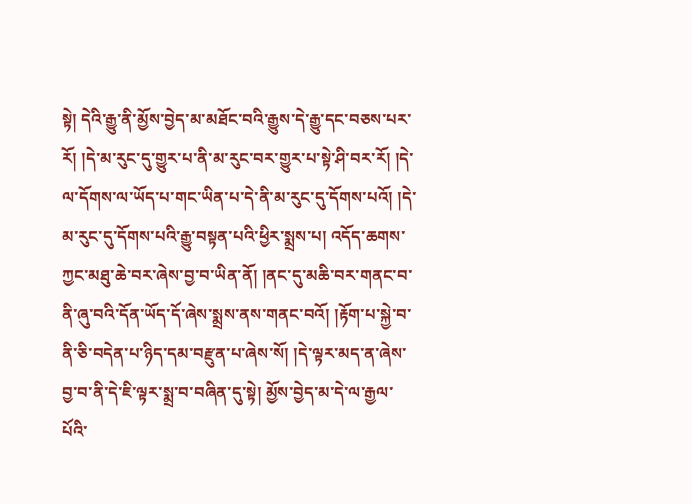སྟེ། དེའི་རྒྱུ་ནི་མྱོས་བྱེད་མ་མཐོང་བའི་རྒྱུས་དེ་རྒྱུ་དང་བཅས་པར་རོ། །དེ་མ་རུང་དུ་གྱུར་པ་ནི་མ་རུང་བར་གྱུར་པ་སྟེ་ཤི་བར་རོ། །དེ་ལ་དོགས་ལ་ཡོད་པ་གང་ཡིན་པ་དེ་ནི་མ་རུང་དུ་དོགས་པའོ། །དེ་མ་རུང་དུ་དོགས་པའི་རྒྱུ་བསྟན་པའི་ཕྱིར་སྨྲས་པ། འདོད་ཆགས་ཀྱང་མཐུ་ཆེ་བར་ཞེས་བྱ་བ་ཡིན་ནོ། །ནང་དུ་མཆི་བར་གནང་བ་ནི་ཞུ་བའི་དོན་ཡོད་དོ་ཞེས་སྨྲས་ནས་གནང་བའོ། །རྟོག་པ་སྐྱེ་བ་ནི་ཅི་བདེན་པ་ཉིད་དམ་བརྫུན་པ་ཞེས་སོ། །དེ་ལྟར་མད་ན་ཞེས་བྱ་བ་ནི་དེ་ཇི་ལྟར་སྨྲ་བ་བཞིན་དུ་སྟེ། མྱོས་བྱེད་མ་དེ་ལ་རྒྱལ་པོའི་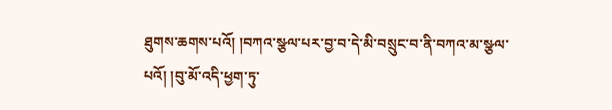ཐུགས་ཆགས་པའོ། །བཀའ་སྩལ་པར་བྱ་བ་དེ་མི་བསྲུང་བ་ནི་བཀའ་མ་སྩལ་པའོ། །བུ་མོ་འདི་ཕྱག་ཏུ་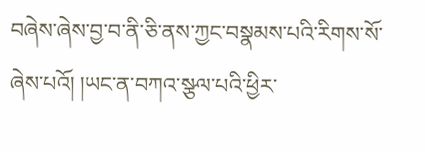བཞེས་ཞེས་བྱ་བ་ནི་ཅི་ནས་ཀྱང་བསྣམས་པའི་རིགས་སོ་ཞེས་པའོ། །ཡང་ན་བཀའ་སྩལ་པའི་ཕྱིར་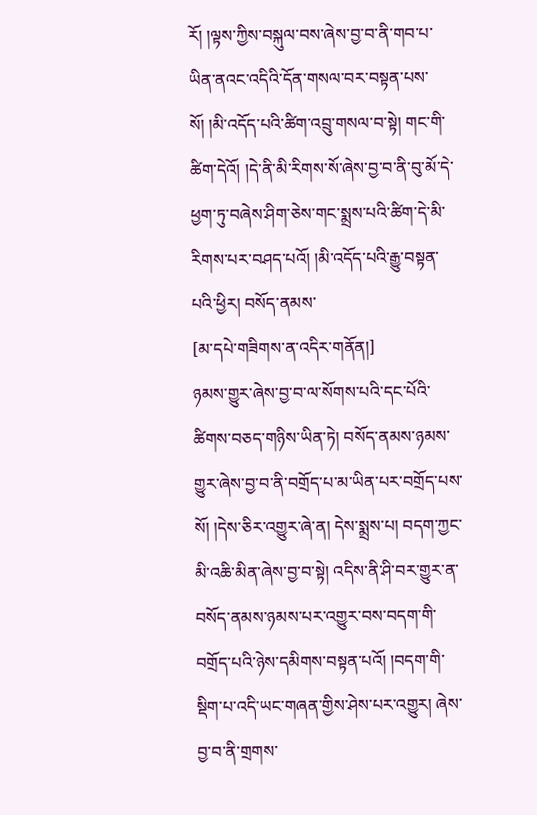རོ། །ལྟས་ཀྱིས་བསྐུལ་བས་ཞེས་བྱ་བ་ནི་གབ་པ་ཡིན་ནའང་འདིའི་དོན་གསལ་བར་བསྟན་པས་སོ། །མི་འདོད་པའི་ཚིག་འབྲུ་གསལ་བ་སྟེ། གང་གི་ཚིག་དེའོ། །དེ་ནི་མི་རིགས་སོ་ཞེས་བྱ་བ་ནི་བུ་མོ་དེ་ཕྱག་ཏུ་བཞེས་ཤིག་ཅེས་གང་སྨྲས་པའི་ཚིག་དེ་མི་རིགས་པར་བཤད་པའོ། །མི་འདོད་པའི་རྒྱུ་བསྟན་པའི་ཕྱིར། བསོད་ནམས་
[མ་དཔེ་གཟིགས་ན་འདིར་གནོན།]
ཉམས་གྱུར་ཞེས་བྱ་བ་ལ་སོགས་པའི་དང་པོའི་ཚིགས་བཅད་གཉིས་ཡིན་ཏེ། བསོད་ནམས་ཉམས་གྱུར་ཞེས་བྱ་བ་ནི་བགྲོད་པ་མ་ཡིན་པར་བགྲོད་པས་སོ། །དེས་ཅིར་འགྱུར་ཞེ་ན། དེས་སྨྲས་པ། བདག་ཀྱང་མི་འཆི་མིན་ཞེས་བྱ་བ་སྟེ། འདིས་ནི་ཤི་བར་གྱུར་ན་བསོད་ནམས་ཉམས་པར་འགྱུར་བས་བདག་གི་བགྲོད་པའི་ཉེས་དམིགས་བསྟན་པའོ། །བདག་གི་སྡིག་པ་འདི་ཡང་གཞན་གྱིས་ཤེས་པར་འགྱུར། ཞེས་བྱ་བ་ནི་གྲགས་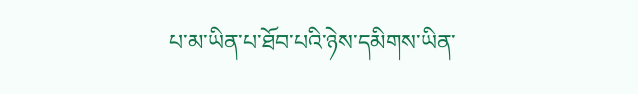པ་མ་ཡིན་པ་ཐོབ་པའི་ཉེས་དམིགས་ཡིན་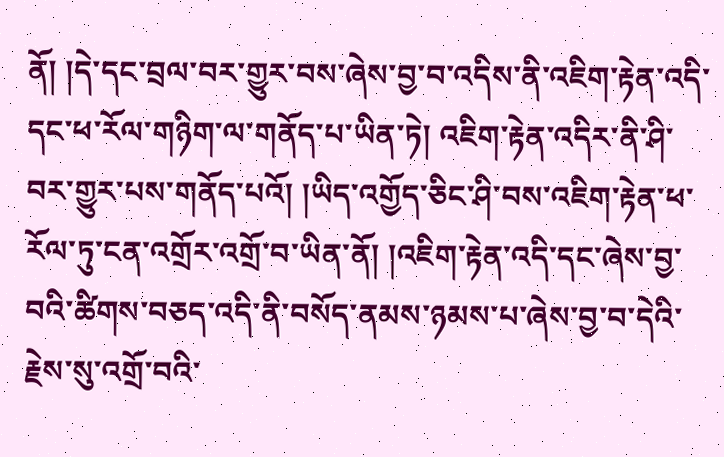ནོ། །དེ་དང་བྲལ་བར་གྱུར་བས་ཞེས་བྱ་བ་འདིས་ནི་འཇིག་རྟེན་འདི་དང་ཕ་རོལ་གཉིག་ལ་གནོད་པ་ཡིན་ཏེ། འཇིག་རྟེན་འདིར་ནི་ཤི་བར་གྱུར་པས་གནོད་པའོ། །ཡིད་འགྱོད་ཅིང་ཤི་བས་འཇིག་རྟེན་ཕ་རོལ་ཏུ་ངན་འགྲོར་འགྲོ་བ་ཡིན་ནོ། །འཇིག་རྟེན་འདི་དང་ཞེས་བྱ་བའི་ཚིགས་བཅད་འདི་ནི་བསོད་ནམས་ཉམས་པ་ཞེས་བྱ་བ་དེའི་རྗེས་སུ་འགྲོ་བའི་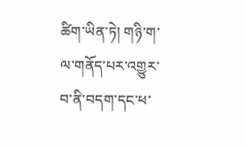ཚིག་ཡིན་ཏེ། གཉི་ག་ལ་གནོད་པར་འགྱུར་བ་ནི་བདག་དང་ཕ་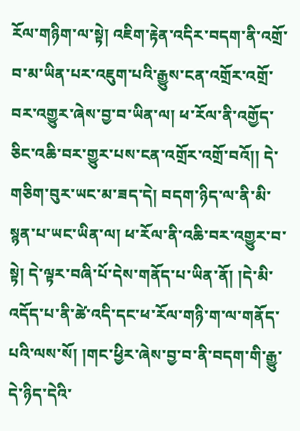རོལ་གཉིག་ལ་སྟེ། འཇིག་རྟེན་འདིར་བདག་ནི་འགྲོ་བ་མ་ཡིན་པར་འཇུག་པའི་རྒྱུས་ངན་འགྲོར་འགྲོ་བར་འགྱུར་ཞེས་བྱ་བ་ཡིན་ལ། ཕ་རོལ་ནི་འགྱོད་ཅིང་འཆི་བར་གྱུར་པས་ངན་འགྲོར་འགྲོ་བའོ།། དེ་གཅིག་བུར་ཡང་མ་ཟད་དེ། བདག་ཉིད་ལ་ནི་མི་སྙན་པ་ཡང་ཡིན་ལ། ཕ་རོལ་ནི་འཆི་བར་འགྱུར་བ་སྟེ། དེ་ལྟར་བཞི་པོ་དེས་གནོད་པ་ཡིན་ནོ། །དེ་མི་འདོད་པ་ནི་ཚེ་འདི་དང་ཕ་རོལ་གཉི་ག་ལ་གནོད་པའི་ལས་སོ། །གང་ཕྱིར་ཞེས་བྱ་བ་ནི་བདག་གི་རྒྱུ་དེ་ཉིད་དེའི་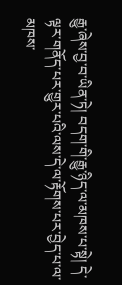རྒྱུ་ཞེས་བྱ་བ་ཡིན་ཏེ། བདག་གི་རྒྱུ་ཉིད་ལ་མཁས་པ་སྟེ། དེ་ལྟར་གནོད་པར་གྱུར་པའི་ལས་དེ་ལ་རྟོགས་པར་བྱེད་པ་ལ་མཁས་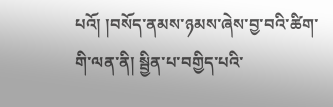པའོ། །བསོད་ནམས་ཉམས་ཞེས་བྱ་བའི་ཚིག་གི་ལན་ནི། སྦྱིན་པ་བགྱིད་པའི་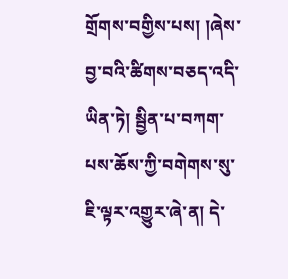གྲོགས་བགྱིས་པས། །ཞེས་བྱ་བའི་ཚིགས་བཅད་འདི་ཡིན་ཏེ། སྦྱིན་པ་བཀག་པས་ཆོས་ཀྱི་བགེགས་སུ་ཇི་ལྟར་འགྱུར་ཞེ་ན། དེ་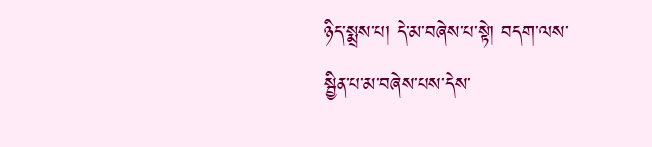ཉིད་སྨྲས་པ། དེ་མ་བཞེས་པ་སྟེ། བདག་ལས་སྦྱིན་པ་མ་བཞེས་པས་དེས་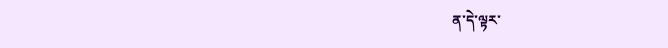ན་དེ་ལྟར་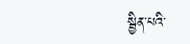སྦྱིན་པའི་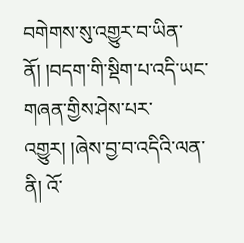བགེགས་སུ་འགྱུར་བ་ཡིན་ནོ། །བདག་གི་སྡིག་པ་འདི་ཡང་གཞན་གྱིས་ཤེས་པར་འགྱུར། །ཞེས་བྱ་བ་འདིའི་ལན་ནི། འོ་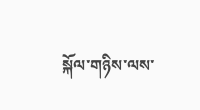སྐོལ་གཉིས་ལས་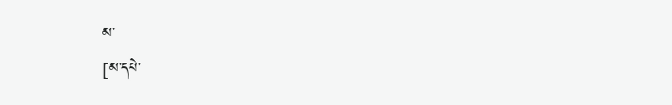མ་
[མ་དཔེ་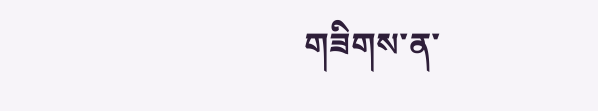གཟིགས་ན་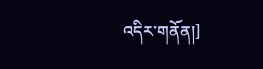འདིར་གནོན།]